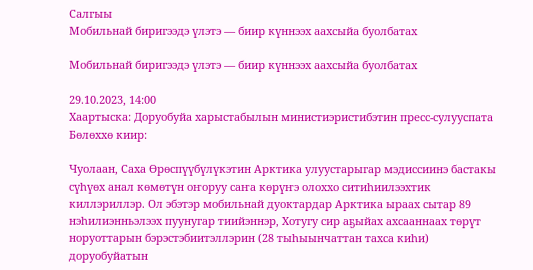Салгыы
Мобильнай биригээдэ үлэтэ — биир күннээх аахсыйа буолбатах

Мобильнай биригээдэ үлэтэ — биир күннээх аахсыйа буолбатах

29.10.2023, 14:00
Хаартыска: Доруобуйа харыстабылын министиэристибэтин пресс-сулууспата
Бөлөххө киир:

Чуолаан, Саха Өрөспүүбүлүкэтин Арктика улуустарыгар мэдиссиинэ бастакы сүһүөх анал көмөтүн оҥоруу саҥа көрүҥэ олоххо ситиһиилээхтик киллэриллэр. Ол эбэтэр мобильнай дуоктардар Арктика ыраах сытар 89 нэһилиэнньэлээх пуунугар тиийэннэр, Хотугу сир аҕыйах ахсааннаах төрүт норуоттарын бэрэстэбиитэллэрин (28 тыһыынчаттан тахса киһи) доруобуйатын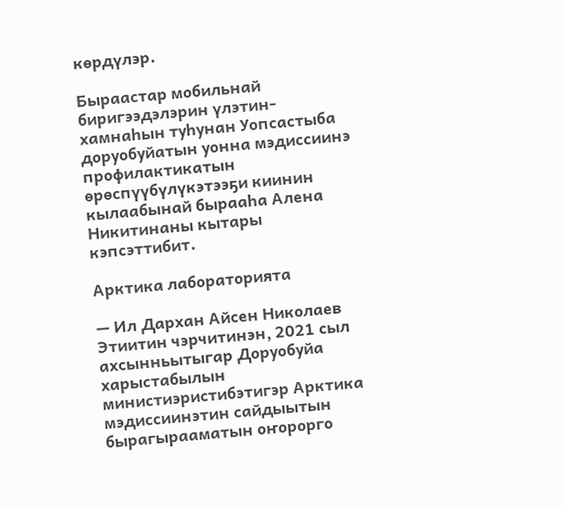көрдүлэр.

Быраастар мобильнай биригээдэлэрин үлэтин-хамнаһын туһунан Уопсастыба доруобуйатын уонна мэдиссиинэ профилактикатын өрөспүүбүлүкэтээҕи киинин кылаабынай бырааһа Алена Никитинаны кытары кэпсэттибит.

Арктика лабораторията

— Ил Дархан Айсен Николаев Этиитин чэрчитинэн, 2021 сыл ахсынньытыгар Доруобуйа харыстабылын министиэристибэтигэр Арктика мэдиссиинэтин сайдыытын бырагырааматын оҥорорго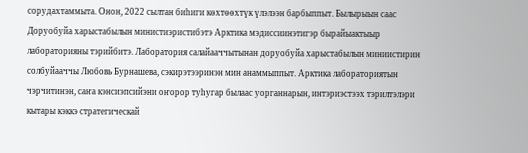сорудахтаммыта. Онон, 2022 сылтан биһиги көхтөөхтүк үлэлээн барбыппыт. Былырыын саас Доруобуйа харыстабылын министиэристибэтэ Арктика мэдиссиинэтигэр бырайыактыыр лабораторияны тэрийбитэ. Лаборатория салайааччытынан доруобуйа харыстабылын миниистирин солбуйааччы Любовь Бурнашева, сэкирэтээринэн мин анаммыппыт. Арктика лабораториятын чэрчитинэн, саҥа кэнсиэпсийэни оҥорор туһугар былаас уорганнарын, интэриэстээх тэрилтэлэри кытары кэккэ стратегическай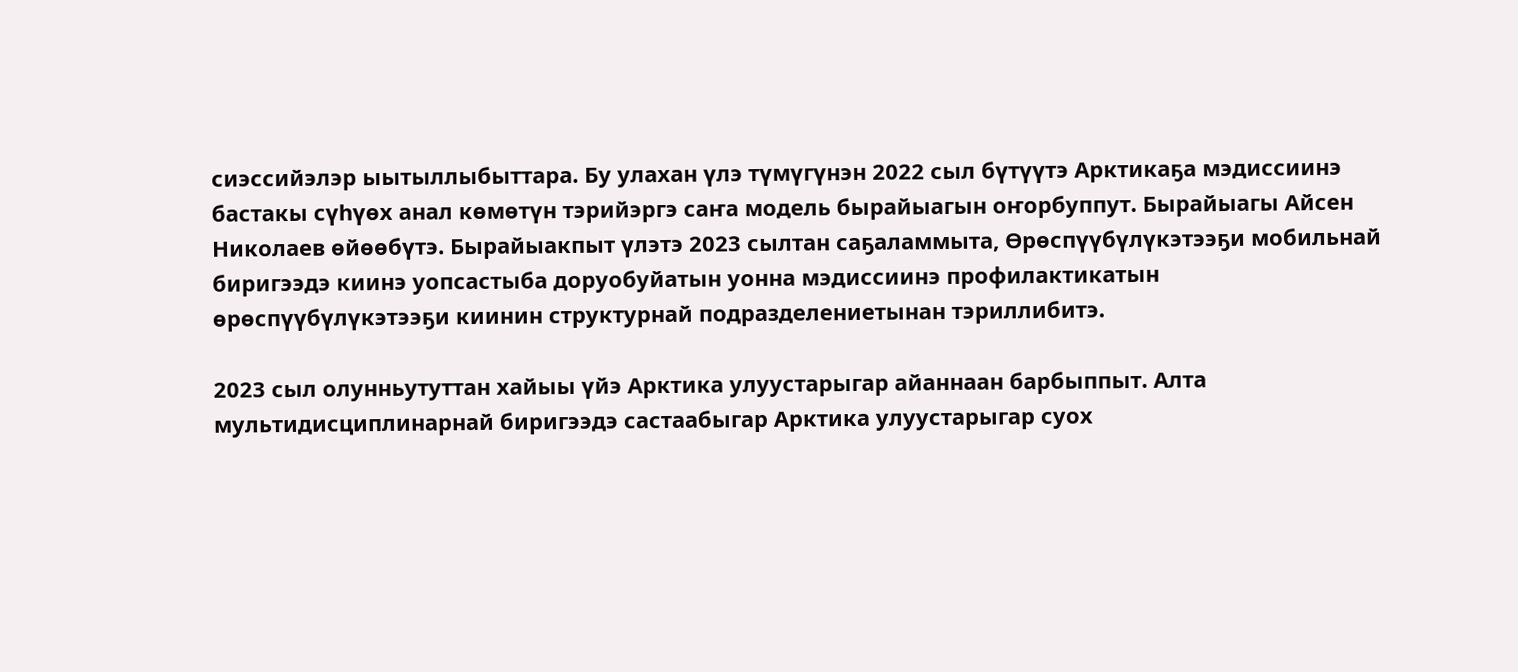сиэссийэлэр ыытыллыбыттара. Бу улахан үлэ түмүгүнэн 2022 сыл бүтүүтэ Арктикаҕа мэдиссиинэ бастакы сүһүөх анал көмөтүн тэрийэргэ саҥа модель бырайыагын оҥорбуппут. Бырайыагы Айсен Николаев өйөөбүтэ. Бырайыакпыт үлэтэ 2023 сылтан саҕаламмыта, Өрөспүүбүлүкэтээҕи мобильнай биригээдэ киинэ уопсастыба доруобуйатын уонна мэдиссиинэ профилактикатын өрөспүүбүлүкэтээҕи киинин структурнай подразделениетынан тэриллибитэ.

2023 сыл олунньутуттан хайыы үйэ Арктика улуустарыгар айаннаан барбыппыт. Алта мультидисциплинарнай биригээдэ састаабыгар Арктика улуустарыгар суох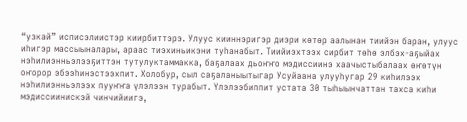“узкай” исписэлиистэр киирбиттэрэ. Улуус кииннэригэр диэри көтөр аалынан тиийэн баран, улуус иһигэр массыыналары, араас тиэхиньикэни туһанабыт. Тиийиэхтээх сирбит төһө элбэх-аҕыйах нэһилиэнньэлээҕиттэн тутулуктаммакка, баҕалаах дьоҥҥо мэдиссиинэ хаачыстыбалаах өҥөтүн оҥорор эбээһинэстээхпит. Холобур, сыл саҕаланыытыгар Усуйаана улууһугар 29 киһилээх нэһилиэнньэлээх пууҥҥа үлэлээн турабыт. Үлэлээбиппит устата 30 тыһыынчаттан тахса киһи мэдиссиинискэй чинчийиигэ,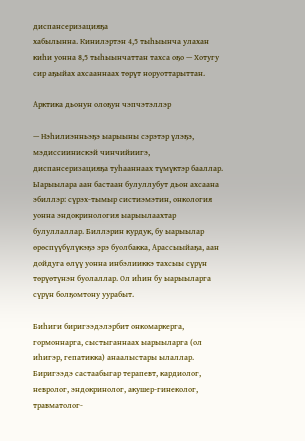диспансеризацияҕа
хабылынна. Кинилэртэн 4,5 тыһыынча улахан киһи уонна 8,5 тыһыынчаттан тахса оҕо — Хотугу сир аҕыйах ахсааннаах төрүт норуоттарыттан.

Арктика дьонун олоҕун чэпчэтэллэр

— Нэһилиэнньэҕэ ыарыыны сэрэтэр үлэҕэ, мэдиссиинискэй чинчийиигэ, диспансеризацияҕа туһааннаах түмүктэр бааллар. Ыарыылара аан бастаан булуллубут дьон ахсаана эбиллэр: сүрэх-тымыр систиэмэтин, онкология уонна эндокринология ыарыылаахтар булуллаллар. Биллэрин курдук, бу ыарыылар өрөспүүбүлүкэҕэ эрэ буолбакка, Арассыыйаҕа, аан дойдуга өлүү уонна инбэлииккэ тахсыы сүрүн төрүөтүнэн буолаллар. Ол иһин бу ыарыыларга сүрүн болҕомтону уурабыт.

Биһиги биригээдэлэрбит онкомаркерга, гормоннарга, сыстыганнаах ыарыыларга (ол иһигэр, гепатикка) анаалыстары ылаллар. Биригээдэ састаабыгар терапевт, кардиолог, невролог, эндокринолог, акушер-гинеколог, травматолог-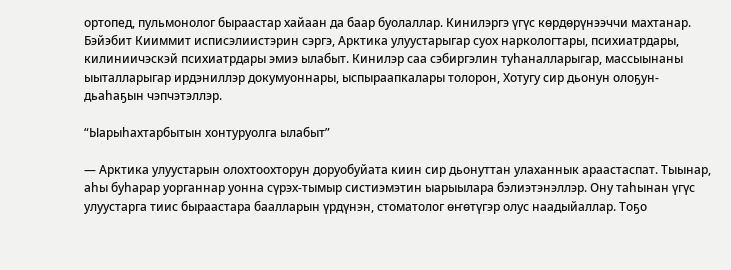ортопед, пульмонолог быраастар хайаан да баар буолаллар. Кинилэргэ үгүс көрдөрүнээччи махтанар. Бэйэбит Кииммит исписэлиистэрин сэргэ, Арктика улуустарыгар суох наркологтары, психиатрдары, килиниичэскэй психиатрдары эмиэ ылабыт. Кинилэр саа сэбиргэлин туһаналларыгар, массыынаны ыыталларыгар ирдэниллэр докумуоннары, ыспыраапкалары толорон, Хотугу сир дьонун олоҕун-дьаһаҕын чэпчэтэллэр.

“Ыарыһахтарбытын хонтуруолга ылабыт”

— Арктика улуустарын олохтоохторун доруобуйата киин сир дьонуттан улаханнык араастаспат. Тыынар, аһы буһарар уорганнар уонна сүрэх-тымыр систиэмэтин ыарыылара бэлиэтэнэллэр. Ону таһынан үгүс улуустарга тиис быраастара баалларын үрдүнэн, стоматолог өҥөтүгэр олус наадыйаллар. Тоҕо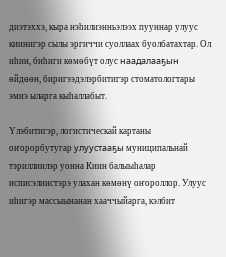диэтэххэ, кыра нэһилиэнньэлээх пууннар улуус киинигэр сылы эргиччи суоллаах буолбатахтар. Ол иһин, биһиги көмөбүт олус наадалааҕын өйдөөн, биригээдэлэрбитигэр стоматологтары эмиэ ыларга кыһаллабыт.

Үлэбитигэр, логистическай картаны оҥорорбутугар улуустааҕы муниципальнай тэриллиилэр уонна Киин балыыһалар исписэлиистэрэ улахан көмөнү оҥороллор. Улуус иһигэр массыынанан хааччыйарга, кэлбит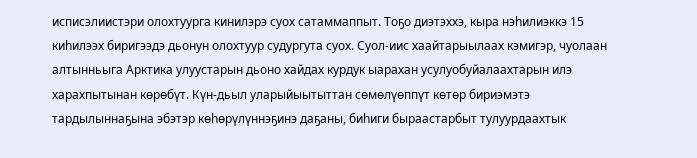исписэлиистэри олохтуурга кинилэрэ суох сатаммаппыт. Тоҕо диэтэххэ, кыра нэһилиэккэ 15 киһилээх биригээдэ дьонун олохтуур судургута суох. Суол-иис хаайтарыылаах кэмигэр, чуолаан алтынньыга Арктика улуустарын дьоно хайдах курдук ыарахан усулуобуйалаахтарын илэ харахпытынан көрөбүт. Күн-дьыл уларыйыытыттан сөмөлүөппүт көтөр бириэмэтэ тардылыннаҕына эбэтэр көһөрүлүннэҕинэ даҕаны, биһиги быраастарбыт тулуурдаахтык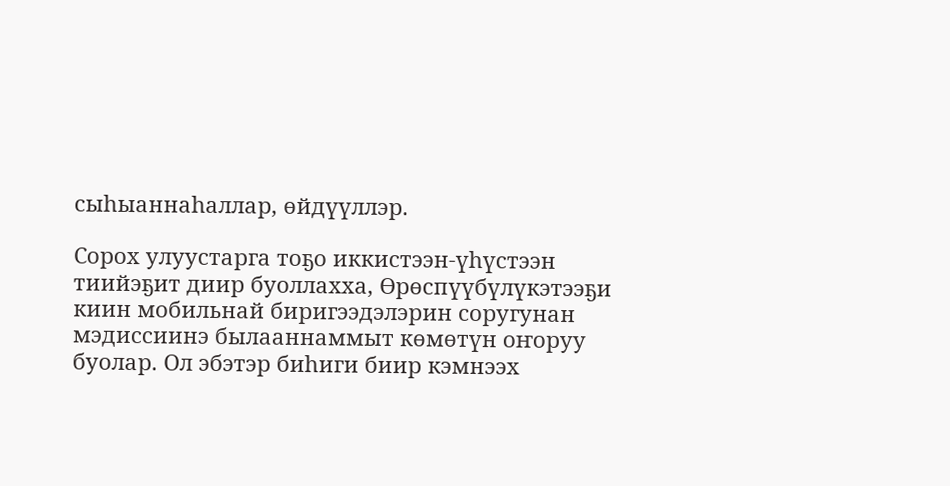сыһыаннаһаллар, өйдүүллэр.

Сорох улуустарга тоҕо иккистээн-үһүстээн тиийэҕит диир буоллахха, Өрөспүүбүлүкэтээҕи киин мобильнай биригээдэлэрин соругунан мэдиссиинэ былааннаммыт көмөтүн оҥоруу буолар. Ол эбэтэр биһиги биир кэмнээх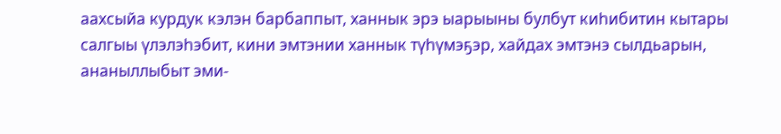аахсыйа курдук кэлэн барбаппыт, ханнык эрэ ыарыыны булбут киһибитин кытары салгыы үлэлэһэбит, кини эмтэнии ханнык түһүмэҕэр, хайдах эмтэнэ сылдьарын, ананыллыбыт эми-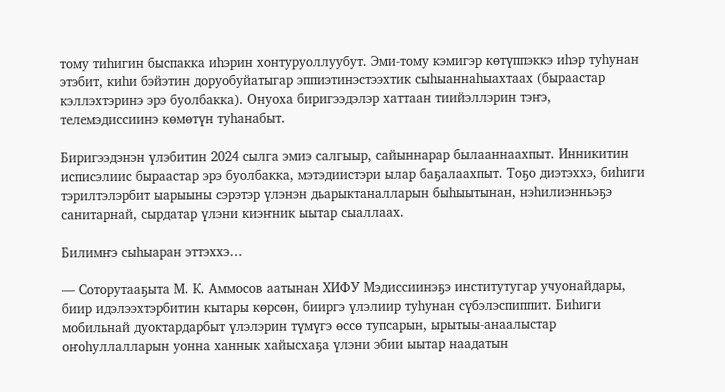тому тиһигин быспакка иһэрин хонтуруоллуубут. Эми-тому кэмигэр көтүппэккэ иһэр туһунан этэбит, киһи бэйэтин доруобуйатыгар эппиэтинэстээхтик сыһыаннаһыахтаах (быраастар кэллэхтэринэ эрэ буолбакка). Онуоха биригээдэлэр хаттаан тиийэллэрин тэҥэ, телемэдиссиинэ көмөтүн туһанабыт.

Биригээдэнэн үлэбитин 2024 сылга эмиэ салгыыр, сайыннарар былааннаахпыт. Инникитин исписэлиис быраастар эрэ буолбакка, мэтэдиистэри ылар баҕалаахпыт. Тоҕо диэтэххэ, биһиги тэрилтэлэрбит ыарыыны сэрэтэр үлэнэн дьарыктаналларын быһыытынан, нэһилиэнньэҕэ санитарнай, сырдатар үлэни киэҥник ыытар сыаллаах.

Билимҥэ сыһыаран эттэххэ…

— Соторутааҕыта М. К. Аммосов аатынан ХИФУ Мэдиссиинэҕэ институтугар учуонайдары, биир идэлээхтэрбитин кытары көрсөн, бииргэ үлэлиир туһунан сүбэлэспиппит. Биһиги мобильнай дуоктардарбыт үлэлэрин түмүгэ өссө тупсарын, ырытыы-анаалыстар оҥоһуллалларын уонна ханнык хайысхаҕа үлэни эбии ыытар наадатын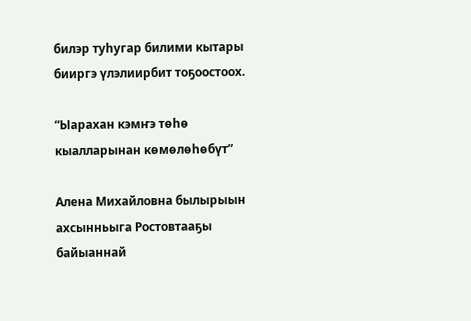билэр туһугар билими кытары бииргэ үлэлиирбит тоҕоостоох.

“Ыарахан кэмҥэ төһө кыалларынан көмөлөһөбүт”

Алена Михайловна былырыын ахсынньыга Ростовтааҕы байыаннай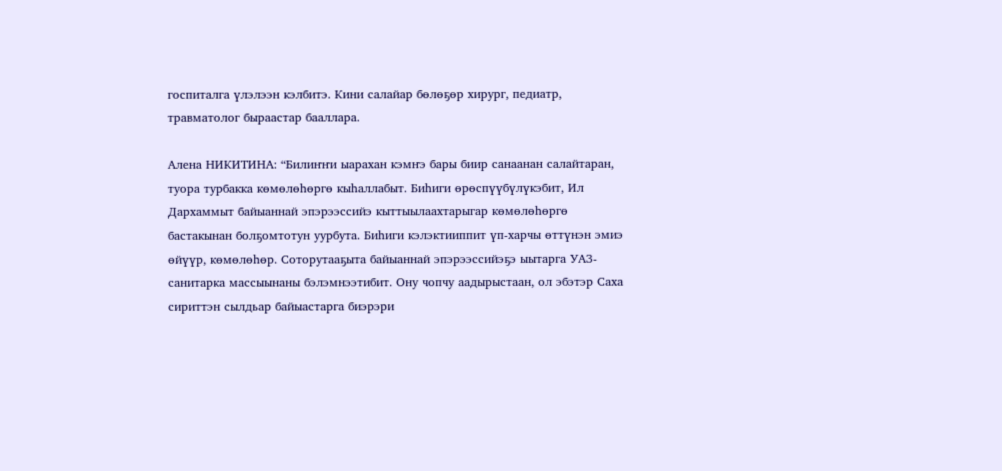госпиталга үлэлээн кэлбитэ. Кини салайар бөлөҕөр хирург, педиатр, травматолог быраастар бааллара.

Алена НИКИТИНА: “Билиҥҥи ыарахан кэмҥэ бары биир санаанан салайтаран, туора турбакка көмөлөһөргө кыһаллабыт. Биһиги өрөспүүбүлүкэбит, Ил Дархаммыт байыаннай эпэрээссийэ кыттыылаахтарыгар көмөлөһөргө бастакынан болҕомтотун уурбута. Биһиги кэлэктииппит үп-харчы өттүнэн эмиэ өйүүр, көмөлөһөр. Соторутааҕыта байыаннай эпэрээссийэҕэ ыытарга УАЗ-санитарка массыынаны бэлэмнээтибит. Ону чопчу аадырыстаан, ол эбэтэр Саха сириттэн сылдьар байыастарга биэрэри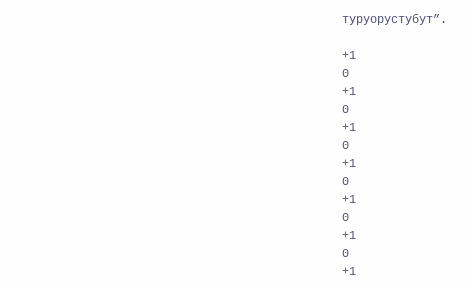туруорустубут”.

+1
0
+1
0
+1
0
+1
0
+1
0
+1
0
+1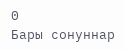0
Бары сонуннар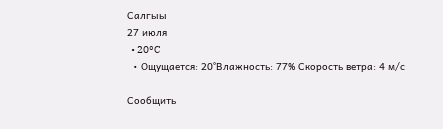Салгыы
27 июля
  • 20°C
  • Ощущается: 20°Влажность: 77% Скорость ветра: 4 м/с

Сообщить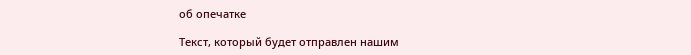об опечатке

Текст, который будет отправлен нашим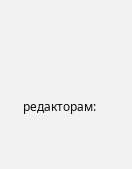редакторам: